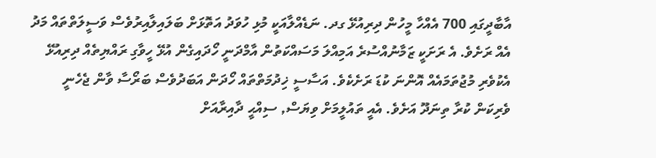އާބާދީގައި 700 އެއްހާ މީހުން ދިރިއުޅޭ ގދ. ނަޑެއްލާއަކީ މުޅި ހުވަދު އަތޮޅަށް ބަލައިލާއިރުވެސް ވަސީލަތްތައް މަދު އެއް ރަށެވެ. އެ ރަށަކީ ޒަމާނުއްސުރެ އަމިއްލަ މަސައްކަތުން އާމްދަނީ ހޯދައިގެން އުޅޭ ހީވާގި ރައްޔިތެއް ދިރިއުޅޭ އެކުވެރި މުޖުތަމައެއް އޮންނަ ކުޑަ ރަށެކެވެ. އަސާސީ ޚިދުމަތްތައް ހޯދަން އަބަދުވެސް ބަރޯސާ ވާން ޖެހެނީ ވެރިކަން ކުރާ ތިނަދޫ އަށެވެ. އެއީ ތައުލީމަށް ވިޔަސް, ސިއްޙީ ދާއިރާއަށް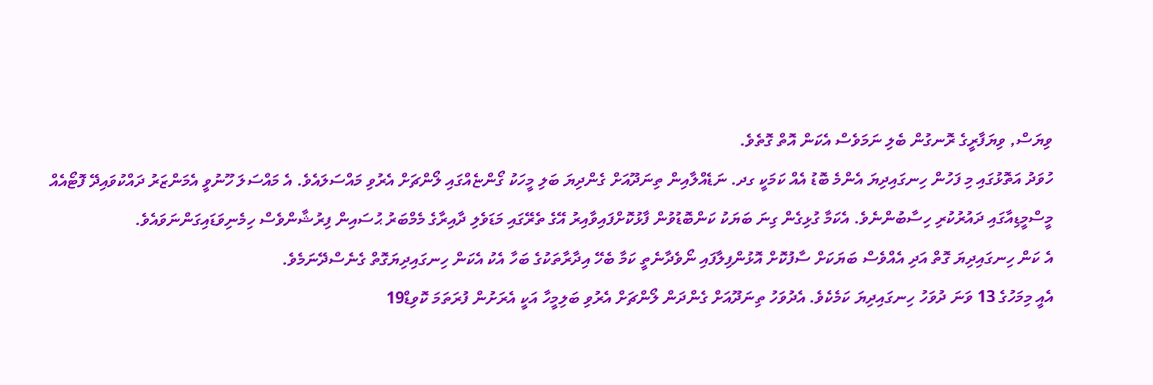ވިޔަސް, ވިޔަފާރީގެ ރޮނގުން ބެލި ނަމަވެސް އެކަން އޮތް ގޮތެވެ.
ހުވަދު އަތޮޅުގައި މި ފަހުން ހިނގައިދިޔަ އެންމެ ބޮޑު އެއް ކަމަކީ ގދ. ނަޑެއްލާއިން ތިނަދޫއަށް ގެންދިޔަ ބަލި މީހަކު ގޯންޏެއްގައި ލޯންޗަށް އެރުވި މައްސަލައެވެ. އެ މައްސަލަ ހޫނުވީ އެމަންޒަރު ދައްކުވައިދޭ ފޮޓޯއެއް މީސްމީޑިއާގައި ދައުރުކުރި ހިސާބުންނެވެ. އެކަމާ ގުޅިގެން ގިނަ ބަޔަކު ކަންބޮޑުވުން ފާޅުކޮށްފައިވާއިރު އޭގެ ތެރޭގައި މަޑަވެލި ދާއިރާގެ މެމްބަރު ޙުސައިން ފިރުޝާންވެސް ހިމެނިވަޑައިގަންނަވައެވެ.
އެ ކަން ހިނގައިދިޔަ ގޮތް އަދި އެއްވެސް ބަޔަކަށް ސާފުކޮށް އޮޅުންފިލާފައި ނޯވެދާނެތީ ކަމާ ބެހޭ އިދާރާތަކުގެ ބަހާ އެކު އެކަން ހިނގައިދިޔަގޮތް ގެނެސްދޭނަމެވެ.
އެއީ މިމަހުގެ 13 ވަނަ ދުވަހު ހިނގައިދިޔަ ކަމެކެވެ. އެދުވަހު ތިނަދޫއަށް ގެންދަން ލޯންޗަށް އެރުވި ބަލިމީހާ އަކީ އެރަށުން ފުރަތަމަ ކޮވިޑް19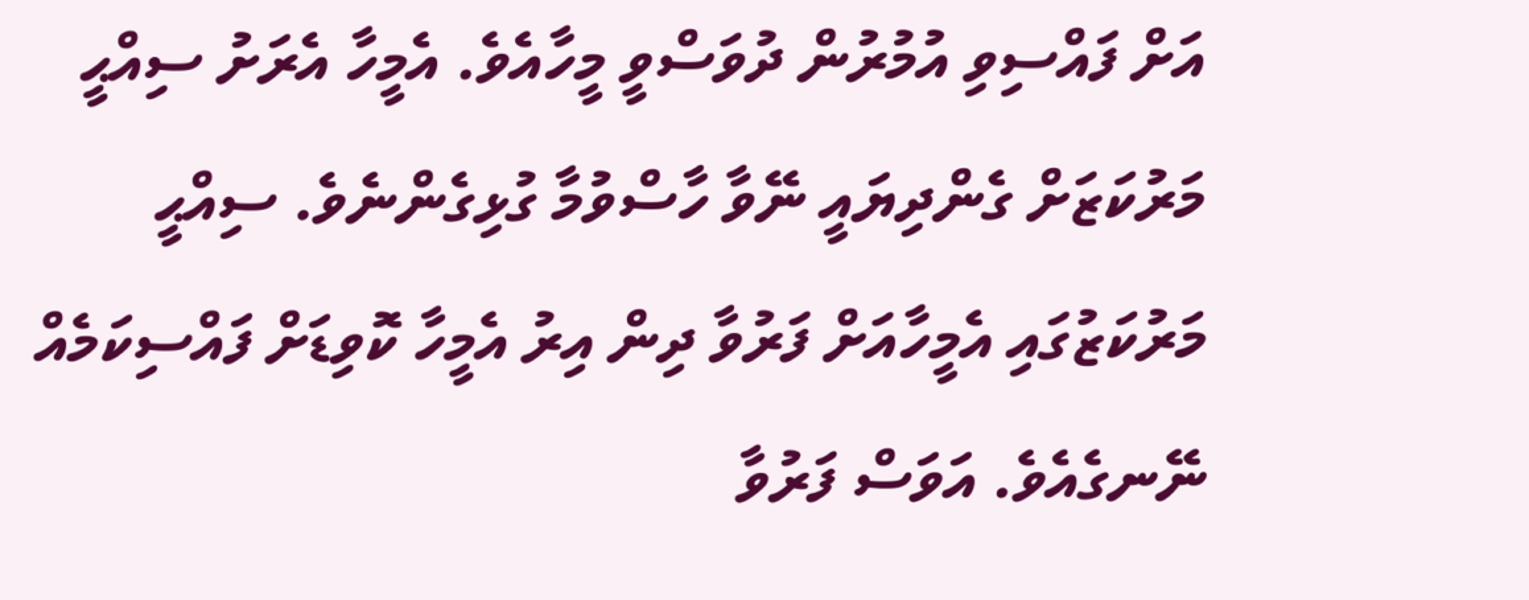އަށް ފައްސިވި އުމުރުން ދުވަސްވީ މީހާއެވެ. އެމީހާ އެރަށު ސިއްޙީ މަރުކަޒަށް ގެންދިޔައީ ނޭވާ ހާސްވުމާ ގުޅިގެންނެވެ. ސިއްޙީ މަރުކަޒުގައި އެމީހާއަށް ފަރުވާ ދިން އިރު އެމީހާ ކޮވިޑަށް ފައްސިކަމެއް ނޭނގެއެވެ. އަވަސް ފަރުވާ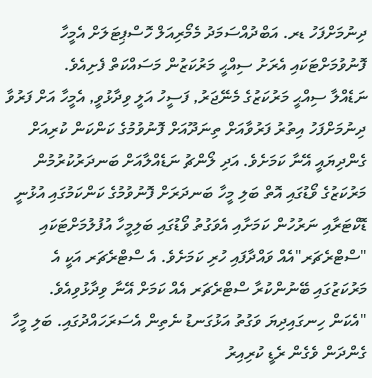ދިނުމަށްފަހު ޑރ. އަބްދުއްސަމަދު މެމޯރިއަލް ހޮސްޕިޓަލަށް އެމީހާ ފޮނުވުމަށްޓަކައި އެރަށު ސިއްޙީ މަރުކަޒުން މަސައްކަތް ފެށިއެވެ.
ނަޑެއްލާ ސިއްޙީ މަރުކަޒުގެ މެނޭޖަރު, ފަސީހު އަލީ ވިދާޅުވީ, އެމީހާ އަށް ފަރުވާ ދިނުމަށްފަހު އިތުރު ފަރުވާއަށް ތިނަދޫއަށް ފޮނުވުމުގެ ކަންކަން ކުރިއަށް ގެންދިޔައީ އޭނާ ކަމަށެވެ. އަދި ލޯންޗު ނަޑެއްލާއަށް ބަނދަރުކުރުމުން މަރުކަޒުގެ ވޯޑުގައި އޮތް ބަލި މީހާ ބަނދަރަށް ފޮނުވުމުގެ ކަންކަމުގައި އުޅުނީ ޑޮކްޓަރާއި ނަރުހުން ކަމަށާއި އެވަގުތު ވޯޑުގައި ބަލިމީހާ އުފުލުމަށްޓަކައި "ސްޓްރެޗަރ"އެއް ވައްދާފައި ހުރި ކަމަށެވެ. އެ ސްޓްރެޗަރ އަކީ އެ މަރުކަޒުގައި ބޭނުންކުރާ ސްޓްރެޗަރ އެއް ކަމަށް އޭނާ ވިދާޅުވިއެވެ.
"އެކަން ހިނގައިދިޔަ ވަގުތު އަޅުގަނޑު ނެތިން އެސަރަހައްދުގައި. ބަލި މީހާ ގެންދަން ވެގެން ރެޑީ ކުރިއިރު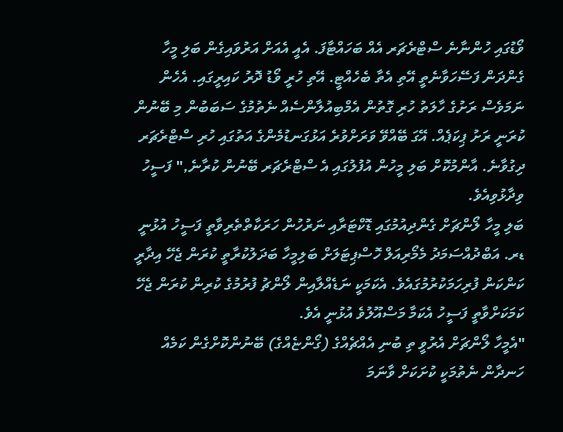ވޯޑުގައި ހުންނާނެ ސްޓްރެޗަރ އެއް ބަހައްޓާފަ. އެއީ އެއަށް އަރުވައިގެން ބަލި މީހާ ގެންދަން ފަސޭހަވާނެތީ އޭތި އެތާ ބެހެއްޓީ. އޭތި ހުރީ ވޯޑު ދޮރު ކައިރީގައި. އެހެން ނަމަވެސް ރަށުގެ ހާލަތު ހުރި ގޮތުން އެމްބިއުލާންސެއް ނެތުމުގެ ސަބަބުން މި ބޭނުން ކުރަނީ ރަށު ޕިކަޕެއް. އޭގަ ބޭއްވޭ ވަރަށްވުރެ އަޅުގަނޑުމެންގެ އަތުގައި ހުރި ސްޓްރެޗަރ ދިގުވާނެ. އާންމުކޮށް ބަލި މީހުން އުފުލުގައި އެ ސްޓްރެޗަރ ބޭނުން ކުރާނެ," ފަސީހު ވިދާޅުވިއެވެ.
ބަލި މީހާ ލޯންޗަށް ގެންދިއުމުގައި ޑޮކްޓަރާއި ނަރުހުން ހަރަކާތްތެރިވާތީ ފަސީހު އުޅުނީ ޑރ. އަބްދުއްސަމަދު މެމޯރިއަލް ހޮސްޕިޓަލަށް ބަލިމީހާ ބަދަލުކުރާތީ ކުރަން ޖެހޭ އިދާރީ ކަންކަން ފުރިހަމަކުރުމުގައެވެ. އެކަމަކީ ނަޑެއްލާއިން ލޯންޗު ފުރުމުގެ ކުރިން ކުރަން ޖެހޭ ކަމަކަށްވާތީ ފަސީހު އެކަމާ މަސްއޫލުވެ އުޅުނީ އެވެ.
"އެމީހާ ލޯންޗަށް އެރުވީ ތި ބުނި އެއްޗެއްގެ (ގޯންޏެއްގެ) ބޭނުންކޮށްގެން ކަމެއް ހަނދާން ނެތުމަކީ ކުށަކަށް ވާނަމަ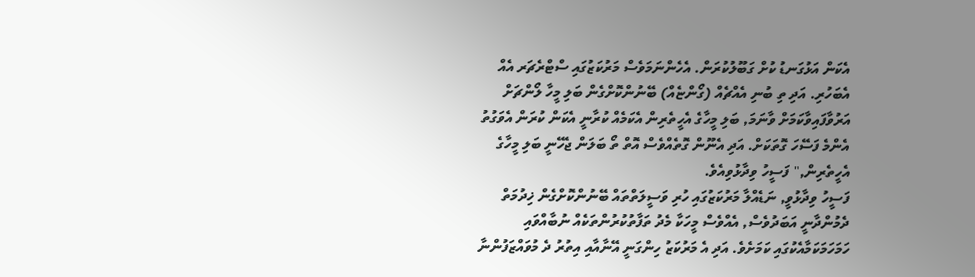އެކަން އަޅުގަނޑު ކުށް ގަބޫލުކުރަން. އެހެންނަމަވެސް މަރުކަޒުގައި ސްޓްރެޗަރ އެއް އެބަހުރި. އަދި ތި ބުނި އެއްޗެއް (ގޯންޏެއް) ބޭނުންކޮށްގެން ބަލި މީހާ ލޯންޗަށް އަރުވާފައިވާކަމަށް ވާނަމަ, ބަލި މީހާގެ އެހީތެރިން އެކަމެއް ކުރާނީ އެކަން ކުރަން އެވަގުތު އެންމެ ފަސޭހަ ގޮތަކަށް. އަދި އެނޫން ގޮތެއްވެސް އޮތް ތޯ ބަލަން ޖެހޭނީ ބަލި މީހާގެ އެހީތެރިން," ފަސީހު ވިދާޅުވިއެވެ.
ފަސީހު ވިދާޅުވީ, ނަޑެއްލާ މަރުކަޒުގައި ހުރި ވަސީލަތްތައް ބޭނުންކޮށްގެން ޚިދުމަތް ދެމުންދާނީ އަބަދުވެސް, އެއްވެސް މީހަކާ މެދު ތަފާތުކުރުންތަކެއް ނުބާއްވައި ހަމަހަމަކަމާއެކުގައި ކަމަށެވެ. އަދި އެ މަރުކަޒު ހިންގަނީ އޭނާއާއި އިތުރު ދެ މުވައްޒަފުންނާ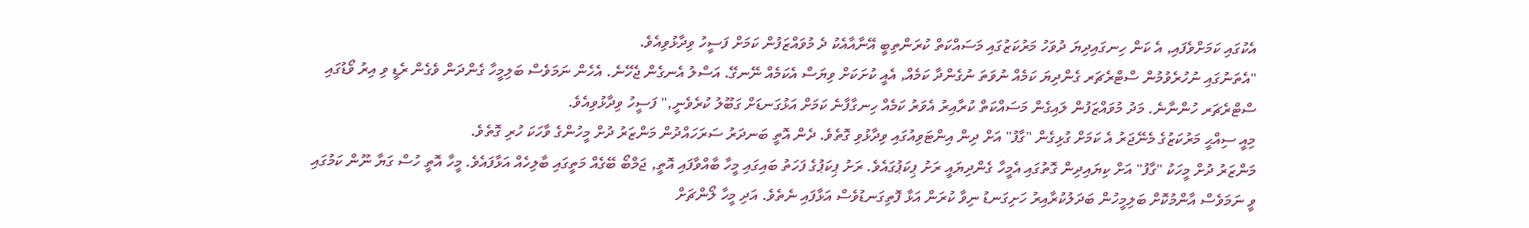އެކުގައި ކަމަށްވެފައި, އެ ކަން ހިނގައިދިޔަ ދުވަހު މަރުކަޒުގައި މަސައްކަތް ކުރަންތިބީ އޭނާއާއެކު ދެ މުވައްޒަފުން ކަމަށް ފަސީހު ވިދާޅުވިއެވެ.
"އެތަނުގައި ނުހުރެވުމުން ސްޓްރެޗަރ ގެންދިޔަ ކަމެއް ނުވަތަ ނުގެންދާ ކަމެއް, އެއީ ކުށަކަށް ވިޔަސް އެކަމެއް ނޭނގޭ. އަސްލު އެނގެން ޖެހޭނެ. އެހެން ނަމަވެސް ބަލިމީހާ ގެންދަން ވެގެން ރެޑީ ވި އިރު ވޯޑުގައި ސްޓްރެޗަރ ހުންނާނެ. މަދު މުވައްޒަފުން ލައިގެން މަސައްކަތް ކުރާއިރު އެވަރު ކަމެއް ހިނގާފާނެ ކަމަށް އަޅުގަނޑަށް ގަބޫލު ކުރެވެނީ," ފަސީހު ވިދާޅުވިއެވެ.
މިއީ ސިއްޙީ މަރުކަޒުގެ މެނޭޖަރު އެ ކަމަށް ގުޅިގެން "ގާފު" އަށް ދިން އިންޓަވިއުގައި ވިދާޅުވި ގޮތެވެ. ދެން އޮތީ ބަނދަރު ސަރަހައްދުން މަންޒަރު ދުށް މީހުންގެ ވާހަކަ ހުރި ގޮތެވެ.
މަންޒަރު ދުށް މީހަކު "ގާފު" އަށް ކިޔައިދިން ގޮތުގައި އެމީހާ ގެންދިޔައީ ރަށު ޕިކަޕުގައެވެ. ރަށު ޕިކަޕުގެ ފަހަތު ބައިގައި މީހާ ބާއްވާފައި އޮތީ, ޖަމްބޯ ބޭގެއް މަތީގައި ބާލިހެއް އަޅާފައެވެ. މީހާ އޮތީ ހުސް ގަޔާ ނޫން ކަމުގައި ވީ ނަމަވެސް އާންމުކޮށް ބަލިމީހުން ބަދަލުކުރާއިރު ހަށިގަނޑު ނިވާ ކުރަން އަޅާ ފޮތިގަނޑުވެސް އަޅާފައި ނެތެވެ. އަދި މީހާ ލޯންޗަށް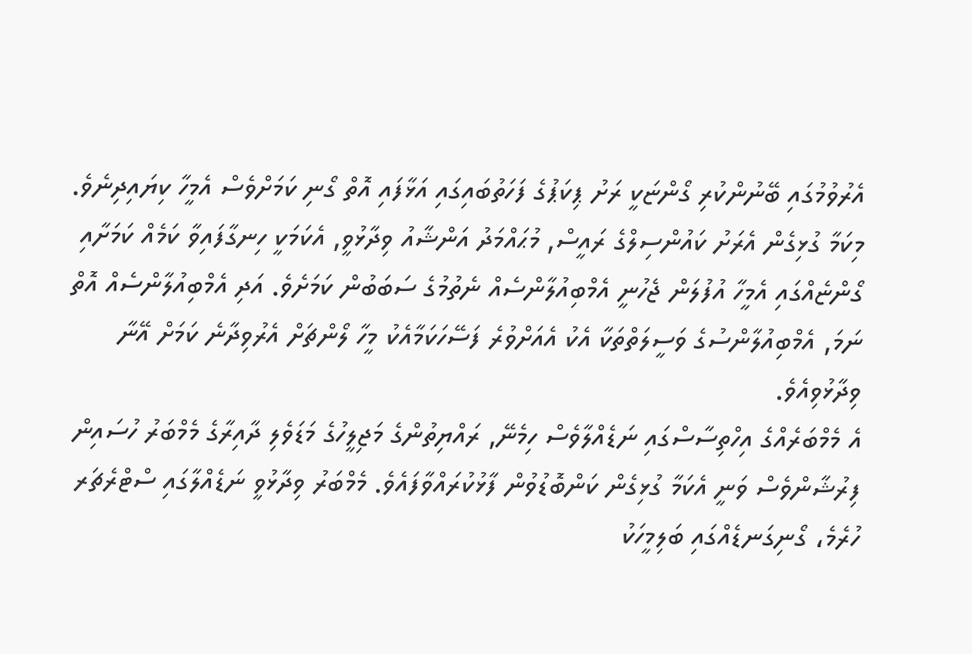އެރުވުމުގައި ބޭނުންކުރި ގޯންޏަކީ ރަށު ޕިކަޕުގެ ފަހަތުބައިގައި އަޅާފައި އޮތް ގޯނި ކަމަށްވެސް އެމީހާ ކިޔައިދިނެވެ.
މިކަމާ ގުޅިގެން އެރަށު ކައުންސިލްގެ ރައީސް, މުޙައްމަދު އަންޝާއު ވިދާޅުވީ, އެކަމަކީ ހިނގާފައިވާ ކަމެއް ކަމަށާއި ގޯންޏެއްގައި އެމީހާ އުފުލަން ޖެހުނީ އެމްބިއުލާންސެއް ނެތުމުގެ ސަބަބުން ކަމަށެވެ. އަދި އެމްބިއުލާންސެއް އޮތް ނަމަ, އެމްބިއުލާންސުގެ ވަސީލަތްތަކާ އެކު އެއަށްވުރެ ފަސޭހަކަމާއެކު މީހާ ލޯންޗަށް އެރުވިދާނެ ކަމަށް އޭނާ ވިދާޅުވިއެވެ.
އެ މެމްބަރެއްގެ އިހްތިސާސްގައި ނަޑެއްލާވެސް ހިމެނޭ, ރައްޔިތުންގެ މަޖިލީހުގެ މަޑަވެލި ދާއިރާގެ މެމްބަރު ހުސައިން ފިރުޝާންވެސް ވަނީ އެކަމާ ގުޅިގެން ކަންބޮޑުވުން ފާޅުކުރައްވާފައެވެ. މެމްބަރު ވިދާޅުވީ ނަޑެއްލާގައި ސްޓްރެޗަރ ހުރެމެ، ގޯނިގަނޑެއްގައި ބަލިމީހަކު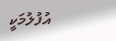އުފުލުމަކީ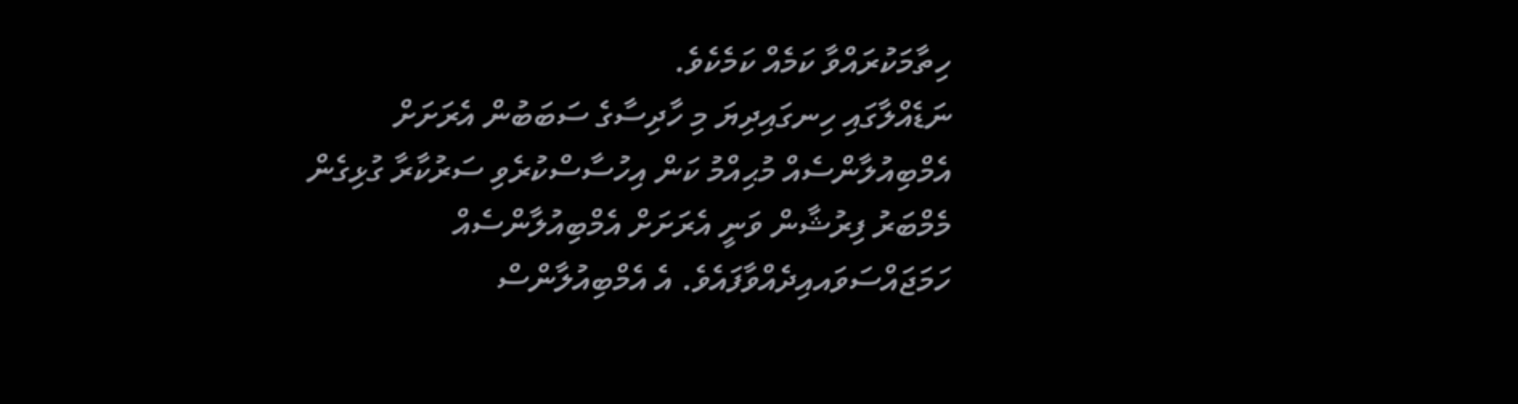ހިތާމަކުރައްވާ ކަމެއް ކަމެކެވެ.
ނަޑެއްލާގައި ހިނގައިދިޔަ މި ހާދިސާގެ ސަބަބުން އެރަށަށް އެމްބިއުލާންސެއް މުޙިއްމު ކަން އިހުސާސްކުރެވި ސަރުކާރާ ގުޅިގެން މެމްބަރު ފިރުޝާން ވަނީ އެރަށަށް އެމްބިއުލާންސެއް ހަމަޖައްސަވައއިދެއްވާފައެވެ. އެ އެމްބިއުލާންސް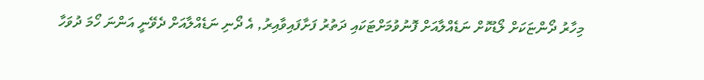މިހާރު ދޯންޏަކަށް ލޯޑުކޮށް ނަޑެއްލާއަށް ފޮނުވުމަށްޓަކައި ދަތުރު ފަށާފައިވާއިރު, އެ ދޯނި ނަޑެއްލާއަށް ދެވޭނީ އަންނަ ހޯމަ ދުވަހާ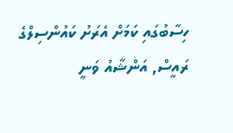ހިސާބުގައި ކަމަށް އެރަށު ކައުންސިލްގެ ރައީސް, އަންޝާއު ވަނީ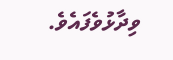ވިދާޅުވެފައެވެ.